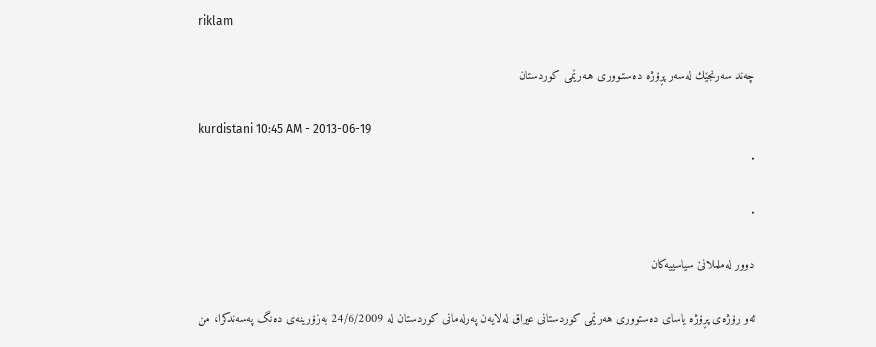riklam

چه‌ند سه‌رنجێك له‌سه‌ر پڕۆژه‌ ده‌ستـووری هـه‌رێمی كوردستان ‌

kurdistani 10:45 AM - 2013-06-19
.

.

دوور له‌ململانێ سیاسییه‌كان

ئه‌و رۆژه‌ی پڕۆژه‌ یاسای ده‌ستووری هه‌رێمی كوردستانی عیراق له‌لایه‌ن په‌رله‌مانی كوردستان له‌ 24/6/2009 به‌زۆرینه‌ی ده‌نگ په‌سه‌ندكرا، من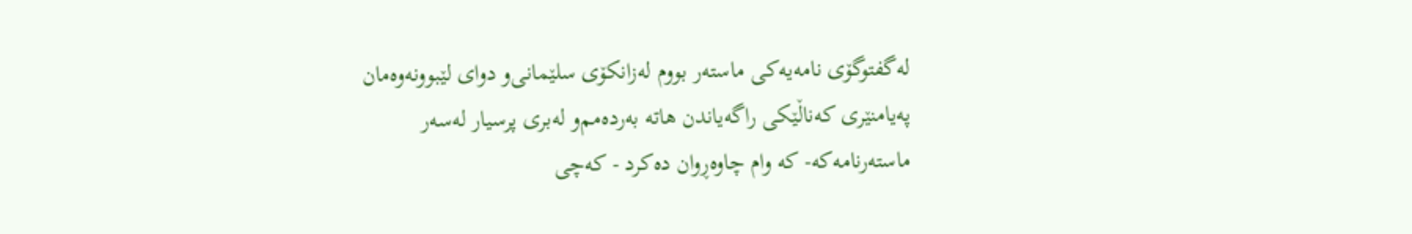له‌گفتوگۆی نامه‌یه‌كی ماسته‌ر بووم له‌زانكۆی سلێمانی‌و دوای لێبوونه‌وه‌مان په‌یامنێری كه‌ناڵێكی راگه‌یاندن هاته‌ به‌رده‌مم‌و له‌بری پرسیار له‌سه‌ر ماسته‌رنامه‌كه‌- كه‌ وام چاوه‌ڕوان ده‌كرد - كه‌چی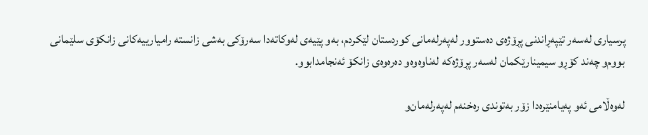پرسیاری له‌سه‌ر تێپه‌ڕاندنی پڕۆژه‌ی ده‌ستوور له‌په‌رله‌مانی كوردستان لێكردم، به‌و پێیه‌ی له‌وكاته‌دا سه‌رۆكی به‌شی زانسته‌ رامیارییه‌كانی زانكۆی سلێمانی بووم‌و چه‌ند كۆڕو سیمینارێكمان له‌سه‌ر پڕۆژه‌كه‌ له‌ناوه‌وه‌و ده‌ره‌وه‌ی زانكۆ ئه‌نجامدابوو.

له‌وه‌ڵامی ئه‌و په‌یامنێره‌دا زۆر به‌توندی ره‌خنه‌م له‌په‌رله‌مان‌و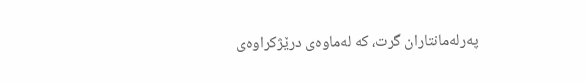په‌رله‌مانتاران گرت، كه‌ له‌ماوه‌ی درێژكراوه‌ی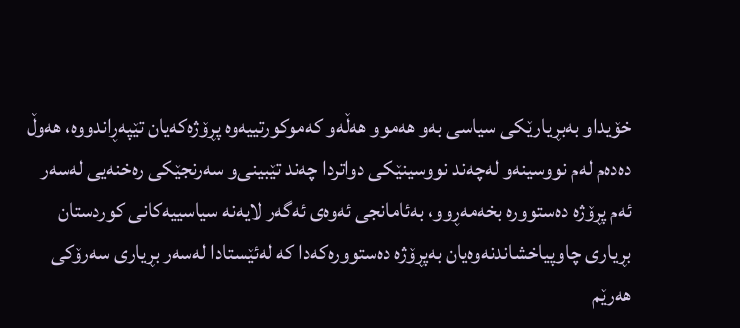خۆیداو به‌بڕیارێكی سیاسی به‌و هه‌موو هه‌ڵه‌و كه‌موكورتییه‌وه‌ پڕۆژه‌كه‌یان تێپه‌ڕاندووه‌، هه‌وڵ ده‌ده‌م له‌م نووسینه‌و له‌چه‌ند نووسینێكی دواتردا چه‌ند تێبینی‌و سه‌رنجێكی ره‌خنه‌یی له‌سه‌ر ئه‌م پڕۆژه‌ ده‌ستووره‌ بخه‌مه‌ڕوو، به‌ئامانجی ئه‌وه‌ی ئه‌گه‌ر لایه‌نه‌ سیاسییه‌كانی كوردستان بڕیاری چاوپیاخشاندنه‌وه‌یان به‌پڕۆژه‌ ده‌ستووره‌كه‌دا كه‌ له‌ئێستادا له‌سه‌ر بڕیاری سه‌رۆكی هه‌رێم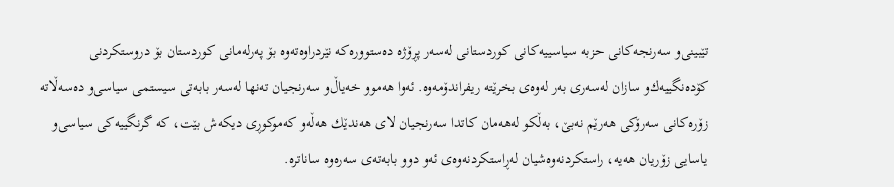تێبینی‌و سه‌رنجه‌كانی حزبه‌ سیاسییه‌كانی كوردستانی له‌سه‌ر پڕۆژه‌ ده‌ستووره‌كه‌ نێردراوه‌ته‌وه‌ بۆ په‌رله‌مانی كوردستان بۆ دروستكردنی كۆده‌نگییه‌ك‌و سازان له‌سه‌ری به‌ر له‌وه‌ی بخرێته‌ ریفراندۆمه‌وه‌. ئه‌وا هه‌موو خه‌یاڵ‌و سه‌رنجیان ته‌نها له‌سه‌ر بابه‌تی سیستمی سیاسی‌و ده‌سه‌ڵاته‌ زۆره‌كانی سه‌رۆكی هه‌رێم نه‌بێ، به‌ڵكو له‌هه‌مان كاتدا سه‌رنجیان لای هه‌ندێك هه‌ڵه‌و كه‌موكوڕی دیكه‌ش بێت، كه‌ گرنگییه‌كی سیاسی‌و یاسایی زۆریان هه‌یه‌، راستكردنه‌وه‌شیان له‌ڕاستكردنه‌وه‌ی ئه‌و دوو بابه‌ته‌ی سه‌ره‌وه‌ ساناتره‌.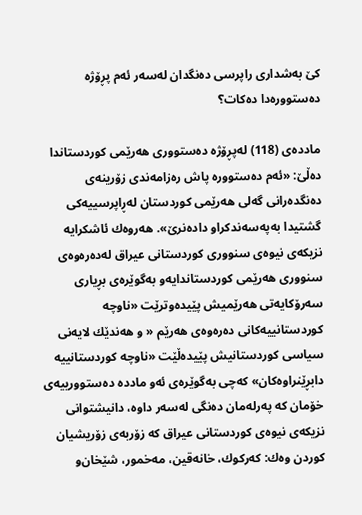كێ به‌شداری راپرسی ده‌نگدان له‌سه‌ر ئه‌م پڕۆژه‌ ده‌ستووره‌دا ده‌كات؟

مادده‌ی (118) له‌پڕۆژه‌ ده‌ستووری هه‌رێمی كوردستاندا ده‌ڵێ: «ئه‌م ده‌ستووره‌ پاش ره‌زامه‌ندی زۆرینه‌ی ده‌نگده‌رانی گه‌لی هه‌رێمی كوردستان له‌ڕاپرسییه‌كی گشتیدا به‌په‌سه‌ندكراو داده‌نرێ». هه‌روه‌ك ئاشكرایه‌ نزیكه‌ی نیوه‌ی سنووری كوردستانی عیراق له‌ده‌ره‌وه‌ی سنووری هه‌رێمی كوردستاندایه‌و به‌گوێره‌ی بڕیاری سه‌رۆكایه‌تی هه‌رێمیش پێیده‌وترێت «ناوچه‌ كوردستانییه‌كانی ده‌ره‌وه‌ی هه‌رێم « و هه‌ندێك لایه‌نی سیاسی كوردستانیش پێیده‌ڵێت «ناوچه‌ كوردستانییه‌ دابڕێنراوه‌كان» كه‌چی به‌گوێره‌ی ئه‌و مادده‌ ده‌ستوورییه‌ی خۆمان كه‌ په‌رله‌مان ده‌نگی له‌سه‌ر داوه‌، دانیشتوانی نزیكه‌ی نیوه‌ی كوردستانی عیراق كه‌ زۆربه‌ی زۆریشیان كوردن وه‌ك: كه‌ركوك، خانه‌قین، مه‌خمور، شێخان‌و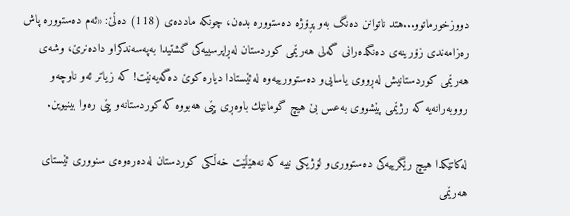دووزخورماتوو...هتد ناتوانن ده‌نگ به‌و پڕۆژه‌ ده‌ستووره‌ بده‌ن، چونكه‌ مادده‌ی (118) ده‌ڵێ: «ئه‌م ده‌ستووره‌ پاش ره‌زامه‌ندی زۆرینه‌ی ده‌نگده‌رانی گه‌لی هه‌رێمی كوردستان له‌ڕاپرسییه‌كی گشتیدا به‌په‌سه‌ندكراو داده‌نرێ، وشه‌ی هه‌رێمی كوردستانیش له‌ڕووی یاسایی‌و ده‌ستوورییه‌وه‌ له‌ئێستادا دیاره‌ كوێ ده‌گه‌یه‌نێت! كه‌ زیاتر ئه‌و ناوچه‌و رووبه‌رانه‌یه‌ كه‌ رژێمی پێشووی به‌عس بێ هیچ گومانێك باوه‌ڕی پێی هه‌بووه‌ كه‌ كوردستانه‌و پێی ره‌وا بینیوین.

له‌كاتێكدا هیچ رێگرییه‌كی ده‌ستووری‌و لۆژیكی نییه‌ كه‌ نه‌هێڵێت خه‌ڵكی كوردستان له‌ده‌ره‌وه‌ی سنووری ئێستای هه‌رێمی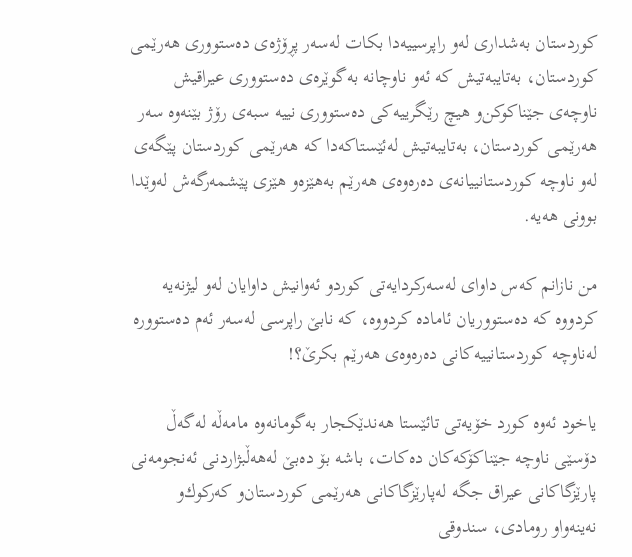كوردستان به‌شداری له‌و راپرسییه‌دا بكات له‌سه‌ر پڕۆژه‌ی ده‌ستووری هه‌رێمی كوردستان، به‌تایبه‌تیش كه‌ ئه‌و ناوچانه‌ به‌گوێره‌ی ده‌ستووری عیراقیش ناوچه‌ی جێناكوكن‌و هیچ رێگرییه‌كی ده‌ستووری نییه‌ سبه‌ی رۆژ بێنه‌وه‌ سه‌ر هه‌رێمی كوردستان، به‌تایبه‌تیش له‌ئێستاكه‌دا كه‌ هه‌رێمی كوردستان پێگه‌ی له‌و ناوچه‌ كوردستانییانه‌ی ده‌ره‌وه‌ی هه‌رێم به‌هێزه‌و هێزی پێشمه‌رگه‌ش له‌وێدا بوونی هه‌یه‌.

من نازانم كه‌س داوای له‌سه‌ركردایه‌تی كوردو ئه‌وانیش داوایان له‌و لیژنه‌یه‌ كردووه‌ كه‌ ده‌ستووریان ئاماده‌ كردووه‌، كه‌ نابێ راپرسی له‌سه‌ر ئه‌م ده‌ستووره‌ له‌ناوچه‌ كوردستانییه‌كانی ده‌ره‌وه‌ی هه‌رێم بكرێ؟!

یاخود ئه‌وه‌ كورد خۆیه‌تی تائێستا هه‌ندێكجار به‌گومانه‌وه‌ مامه‌ڵه‌ له‌گه‌ڵ دۆسێی ناوچه‌ جێناكۆكه‌كان ده‌كات، باشه‌ بۆ ده‌بێ له‌هه‌ڵبژاردنی ئه‌نجومه‌نی پارێزگاكانی عیراق جگه‌ له‌پارێزگاكانی هه‌رێمی كوردستان‌و كه‌ركوك‌و نه‌ینه‌واو رومادی، سندوقی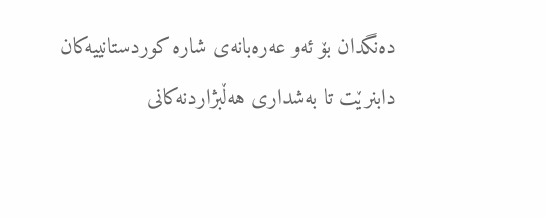ده‌نگدان بۆ ئه‌و عه‌ره‌بانه‌ی شاره‌ كوردستانییه‌كان دابنرێت تا به‌شداری هه‌ڵبژاردنه‌كانی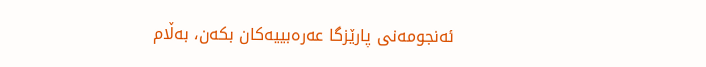ئه‌نجومه‌نی پارێزگا عه‌ره‌بییه‌كان بكه‌ن، به‌ڵام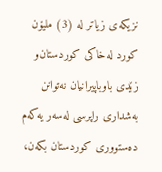نزیكه‌ی زیاتر له‌ (3) ملیۆن كورد له‌خاكی كوردستان‌و زێدی باوباپیرانیان نه‌توانن به‌شداری راپرسی له‌سه‌ر یه‌كه‌م ده‌ستووری كوردستان بكه‌ن،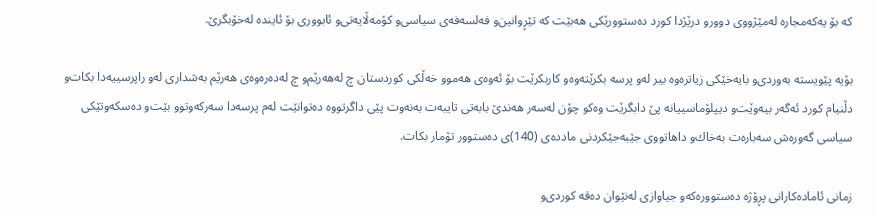كه‌ بۆ یه‌كه‌مجاره‌ له‌مێژووی دوورو درێژدا كورد ده‌ستوورێكی هه‌بێت كه‌ تێڕوانین‌و فه‌لسه‌فه‌ی سیاسی‌و كۆمه‌ڵایه‌تی‌و ئابووری بۆ ئاینده‌ له‌خۆبگرێ.

بۆیه‌ پێویسته‌ به‌وردی‌و بایه‌خێكی زیاتره‌وه‌ بیر له‌و پرسه‌ بكرێته‌وه‌و كاربكرێت بۆ ئه‌وه‌ی هه‌موو خه‌ڵكی كوردستان چ له‌هه‌رێم‌و چ له‌ده‌ره‌وه‌ی هه‌رێم به‌شداری له‌و راپرسییه‌دا بكات‌و دڵنیام كورد ئه‌گه‌ر بیه‌وێت‌و دیپلۆماسییانه‌ پێ دابگرێت وه‌كو چۆن له‌سه‌ر هه‌ندێ بابه‌تی تایبه‌ت به‌نه‌وت پێی داگرتووه‌ ده‌توانێت له‌م پرسه‌دا سه‌ركه‌وتوو بێت‌و ده‌سكه‌وتێكی سیاسی گه‌وره‌ش سه‌باره‌ت به‌خاك‌و داهاتووی جێبه‌جێكردنی مادده‌ی (140)ی ده‌ستوور تۆمار بكات.

زمانی ئاماده‌كارانی پڕۆژه‌ ده‌ستووره‌كه‌و جیاوازی له‌نێوان ده‌قه‌ كوردی‌و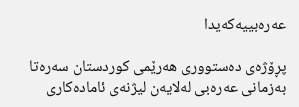عه‌ره‌بییه‌كه‌یدا

پڕۆژه‌ی ده‌ستووری هه‌رێمی كوردستان سه‌ره‌تا به‌زمانی عه‌ره‌بی له‌لایه‌ن لیژنه‌ی ئاماده‌كاری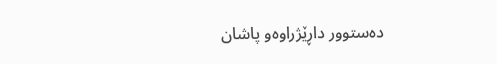ده‌ستوور داڕێژراوه‌و پاشان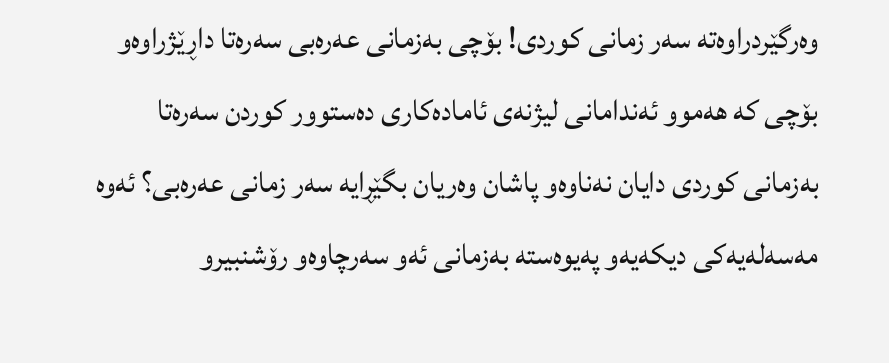وه‌رگێردراوه‌ته‌ سه‌ر زمانی كوردی! بۆچی به‌زمانی عه‌ره‌بی سه‌ره‌تا داڕێژراوه‌و بۆچی كه‌ هه‌موو ئه‌ندامانی لیژنه‌ی ئاماده‌كاری ده‌ستوور كوردن سه‌ره‌تا به‌زمانی كوردی دایان نه‌ناوه‌و پاشان وه‌ریان بگێڕایه‌ سه‌ر زمانی عه‌ره‌بی؟ ئه‌وه‌ مه‌سه‌له‌یه‌كی دیكه‌یه‌و په‌یوه‌سته‌ به‌زمانی ئه‌و سه‌رچاوه‌و رۆشنبیرو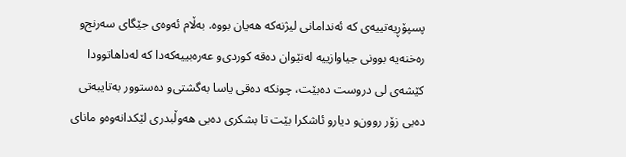پسپۆڕیه‌تییه‌ی كه‌ ئه‌ندامانی لیژنه‌كه‌ هه‌یان بووه‌. به‌ڵام ئه‌وه‌ی جێگای سه‌رنج‌و ره‌خنه‌یه‌ بوونی جیاوازییه‌ له‌نێوان ده‌قه‌ كوردی‌و عه‌ره‌بییه‌كه‌دا كه‌ له‌داهاتوودا كێشه‌ی لی دروست ده‌بێت، چونكه‌ ده‌قی یاسا به‌گشتی‌و ده‌ستوور به‌تایبه‌تی ده‌بی زۆر روون‌و دیارو ئاشكرا بێت تا بشكری ده‌بی هه‌وڵبدری لێكدانه‌وه‌و مانای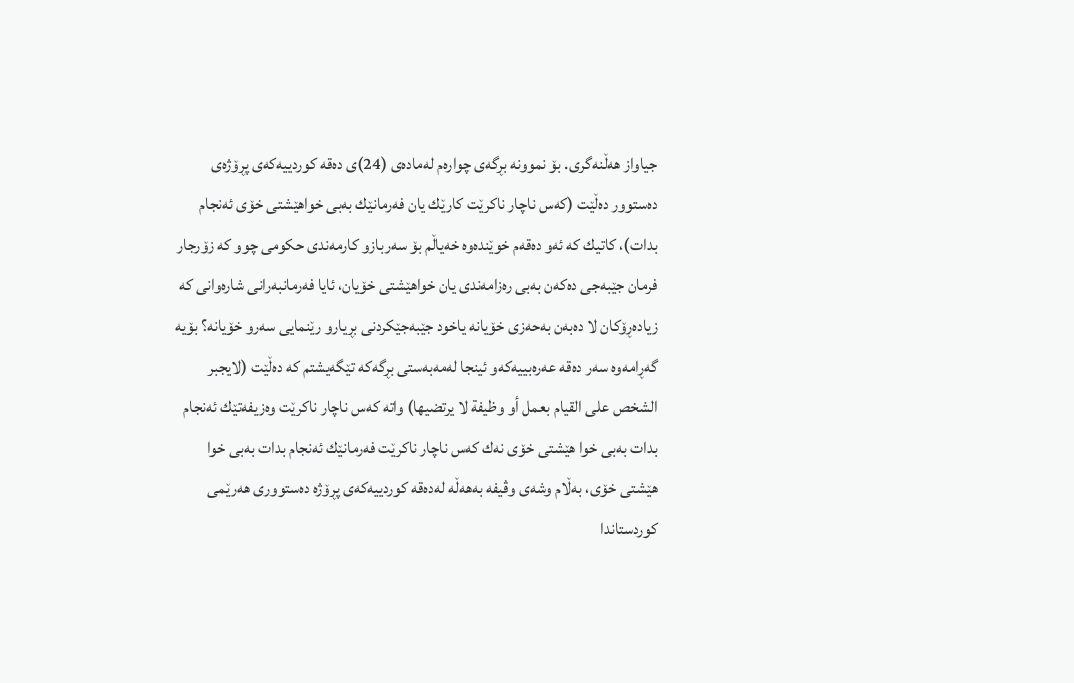جیاواز هه‌ڵنه‌گری. بۆ نموونه‌ بڕگه‌ی چواره‌م له‌ماده‌ی (24)ی ده‌قه‌ كوردییه‌كه‌ی پڕۆژه‌ی ده‌ستوور ده‌ڵێت (كه‌س ناچار ناكرێت كارێك یان فه‌رمانێك به‌بی خواهێشتی خۆی ئه‌نجام بدات)، كاتیك كه‌ ئه‌و ده‌قه‌م خوێنده‌وه‌ خه‌یاڵم بۆ سه‌ربازو كارمه‌ندی حكومی چوو كه‌ زۆرجار فرمان جێبه‌جی ده‌كه‌ن به‌بی ره‌زامه‌ندی یان خواهێشتی خۆیان، ئایا فه‌رمانبه‌رانی شاره‌وانی كه‌ زیاده‌ڕۆكان لا ده‌به‌ن به‌حه‌زی خۆیانه‌ یاخود جێبه‌جێكردنی بڕیارو رێنمایی سه‌رو خۆیانه‌؟ بۆیه‌ گه‌ڕامه‌وه‌ سه‌ر ده‌قه‌ عه‌ره‌بییه‌كه‌و ئینجا له‌مه‌به‌ستی بڕگه‌كه‌ تێگه‌یشتم كه‌ ده‌ڵێت (لایجبر الشخص علی القیام بعمل أو وظیفة لا یرتضیها) واته‌ كه‌س ناچار ناكرێت وه‌زیفه‌تێك ئه‌نجام بدات به‌بی خوا هێشتی خۆی نه‌ك كه‌س ناچار ناكرێت فه‌رمانێك ئه‌نجام بدات به‌بی خوا هێشتی خۆی، به‌ڵام وشه‌ی وڤیفه‌ به‌هه‌ڵه‌ له‌ده‌قه‌ كوردییه‌كه‌ی پڕۆژه‌ ده‌ستووری هه‌رێمی كوردستاندا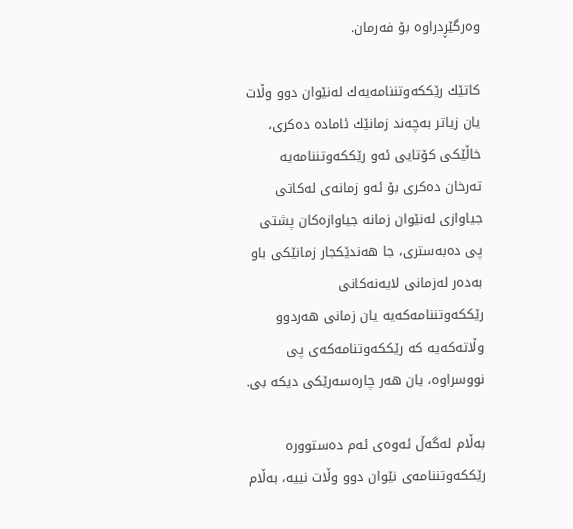وه‌رگێڕدراوه‌ بۆ فه‌رمان.

كاتێك رێككه‌وتننامه‌یه‌ك له‌نێوان دوو وڵات یان زیاتر به‌چه‌ند زمانێك ئاماده‌ ده‌كری، خاڵێكی كۆتایی ئه‌و رێككه‌وتننامه‌یه‌ ته‌رخان ده‌كری بۆ ئه‌و زمانه‌ی له‌كاتی جیاوازی له‌نێوان زمانه‌ جیاوازه‌كان پشتی پی ده‌به‌ستری، جا هه‌ندێكجار زمانێكی باو به‌ده‌ر له‌زمانی لایه‌نه‌كانی رێككه‌وتننامه‌كه‌یه‌ یان زمانی هه‌ردوو وڵاته‌كه‌یه‌ كه‌ رێككه‌وتنامه‌كه‌ی پی نووسراوه‌، یان هه‌ر چاره‌سه‌رێكی دیكه‌ بی.

به‌ڵام له‌گه‌ڵ ئه‌وه‌ی ئه‌م ده‌ستووره‌ رێككه‌وتننامه‌ی نێوان دوو وڵات نییه‌، به‌ڵام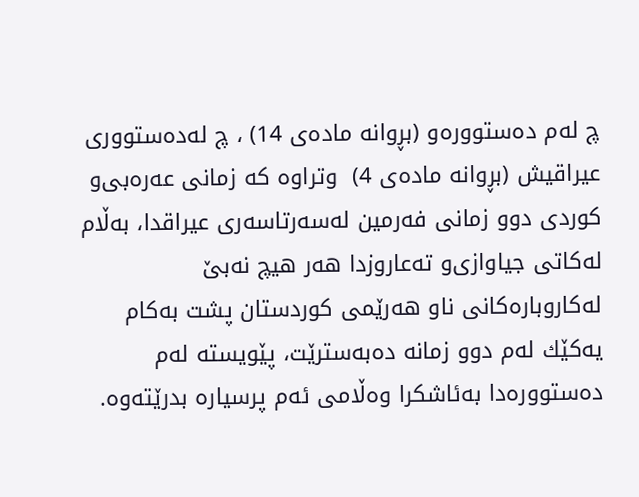چ له‌م ده‌ستووره‌و (بڕوانه‌ ماده‌ی 14) ، چ له‌ده‌ستووری عیراقیش (بڕوانه‌ ماده‌ی 4)  وتراوه‌ كه‌ زمانی عه‌ره‌بی‌و كوردی دوو زمانی فه‌رمین له‌سه‌رتاسه‌ری عیراقدا، به‌ڵام له‌كاتی جیاوازی‌و ته‌عاروزدا هه‌ر هیچ نه‌بێ له‌كاروباره‌كانی ناو هه‌رێمی كوردستان پشت به‌كام یه‌كێك له‌م دوو زمانه‌ ده‌به‌سترێت، پێویسته‌ له‌م ده‌ستووره‌دا به‌ئاشكرا وه‌ڵامی ئه‌م پرسیاره‌ بدرێته‌وه‌.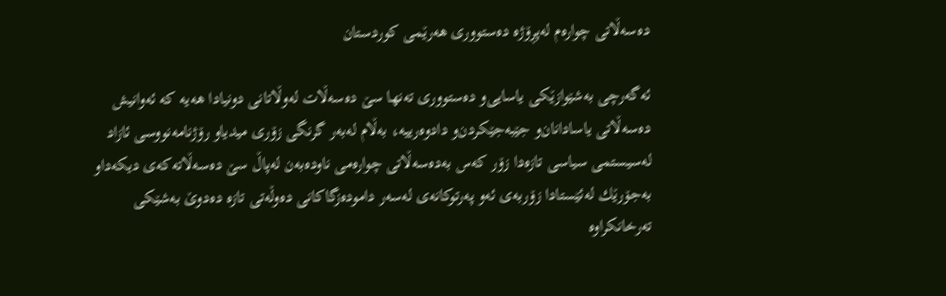ده‌سه‌ڵاتی چواره‌م له‌پڕۆژه‌ ده‌ستووری هه‌رێمی كوردستان

ئه‌گه‌رچی به‌شێوازێكی یاسایی‌و ده‌ستووری ته‌نها سێ ده‌سه‌ڵات له‌وڵاتانی دونیادا هه‌یه‌ كه‌ ئه‌وانیش ده‌سه‌ڵاتی یاسادانان‌و جێبه‌جێكردن‌و دادوه‌رییه‌، به‌ڵام له‌به‌ر گرنگی زۆری میدیاو رۆژنامه‌نووسی ئازاد له‌سیستمی سیاسی تازه‌دا زۆر كه‌س به‌ده‌سه‌ڵاتی چواره‌می ناوده‌به‌ن له‌پاڵ سێ ده‌سه‌ڵاته‌كه‌ی دیكه‌داو به‌جۆرێك له‌ئێستادا زۆربه‌ی ئه‌و په‌رتوكانه‌ی له‌سه‌ر داموده‌زگاكانی ده‌وڵه‌تی تازه‌ ده‌دوێ به‌شێكی ته‌رخانكراوه‌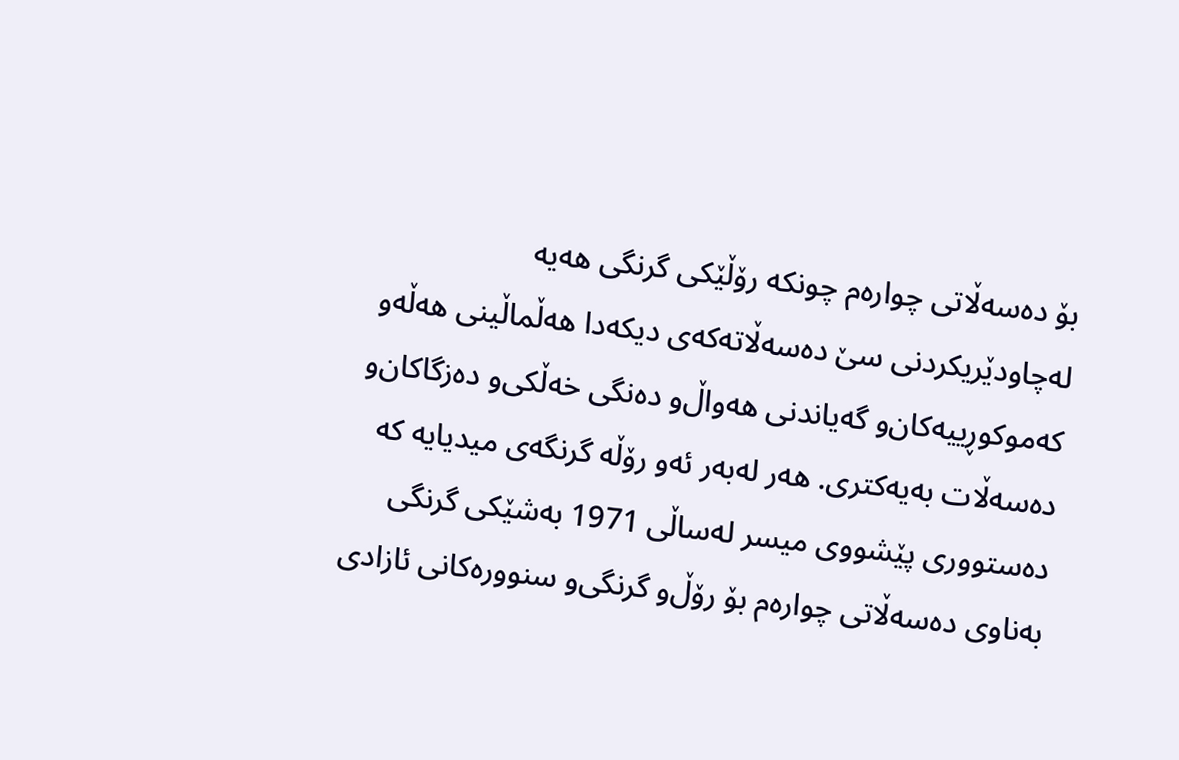بۆ ده‌سه‌ڵاتی چواره‌م چونكه‌ رۆڵێكی گرنگی هه‌یه‌ له‌چاودێریكردنی سێ ده‌سه‌ڵاته‌كه‌ی دیكه‌دا هه‌ڵماڵینی هه‌ڵه‌و كه‌موكوڕییه‌كان‌و گه‌یاندنی هه‌واڵ‌و ده‌نگی خه‌ڵكی‌و ده‌زگاكان‌و ده‌سه‌ڵات به‌یه‌كتری. هه‌ر له‌به‌ر ئه‌و رۆڵه‌ گرنگه‌ی میدیایه‌ كه‌ ده‌ستووری پێشووی میسر له‌ساڵی 1971 به‌شێكی گرنگی به‌ناوی ده‌سه‌ڵاتی چواره‌م بۆ رۆڵ‌و گرنگی‌و سنووره‌كانی ئازادی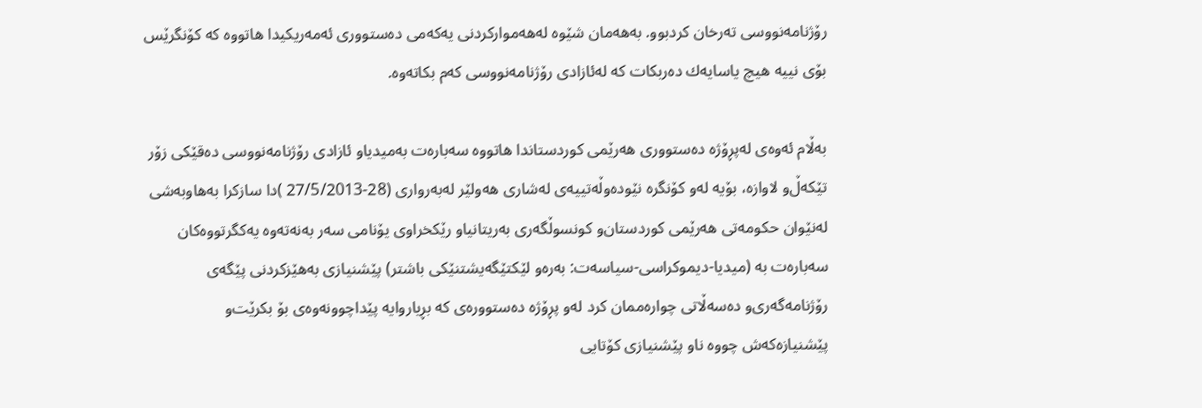رۆژنامه‌نووسی ته‌رخان كردبوو. به‌هه‌مان شێوه‌ له‌هه‌مواركردنی یه‌كه‌می ده‌ستووری ئه‌مه‌ریكیدا هاتووه‌ كه‌ كۆنگرێس بۆی نییه‌ هیچ یاسایه‌ك ده‌ربكات كه‌ له‌ئازادی رۆژنامه‌نووسی كه‌م بكاته‌وه‌.

به‌ڵام ئه‌وه‌ی له‌پڕۆژه‌ ده‌ستووری هه‌رێمی كوردستاندا هاتووه‌ سه‌باره‌ت به‌میدیاو ئازادی رۆژنامه‌نووسی ده‌قێكی زۆر تێكه‌ڵ‌و لاوازه‌، بۆیه‌ له‌و كۆنگره‌ نێوده‌وڵه‌تییه‌ی له‌شاری هه‌ولێر له‌به‌رواری (28-27/5/2013 )دا سازكرا به‌هاوبه‌شی له‌نێوان حكومه‌تی هه‌رێمی كوردستان‌و كونسوڵگه‌ری به‌ریتانیاو رێكخراوی یۆنامی سه‌ر به‌نه‌ته‌وه‌ یه‌كگرتووه‌كان سه‌باره‌ت به‌ (میدیا-دیموكراسی-سیاسه‌ت: به‌ره‌و لێكتێگه‌یشتنێكی باشتر) پێشنیازی به‌هێزكردنی پێگه‌ی رۆژنامه‌گه‌ری‌و ده‌سه‌ڵاتی چواره‌ممان كرد له‌و پڕۆژه‌ ده‌ستووره‌ی كه‌ بڕیاروایه‌ پێداچوونه‌وه‌ی بۆ بكرێت‌و پێشنیازه‌كه‌ش چووه‌ ناو پێشنیازی كۆتایی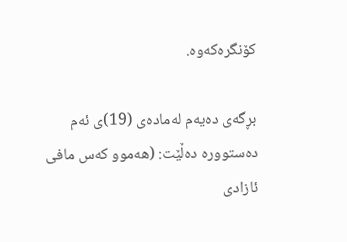كۆنگره‌كه‌وه‌.

بڕگه‌ی ده‌یه‌م له‌ماده‌ی (19)ی ئه‌م ده‌ستووره‌ ده‌ڵێت: (هه‌موو كه‌س مافی ئازادی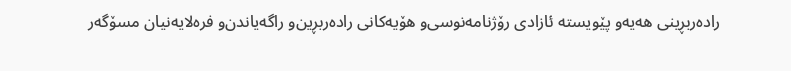راده‌ربڕینی هه‌یه‌و پێویسته‌ ئازادی رۆژنامه‌نوسی‌و هۆیه‌كانی راده‌ربڕین‌و راگه‌یاندن‌و فره‌لایه‌نیان مسۆگه‌ر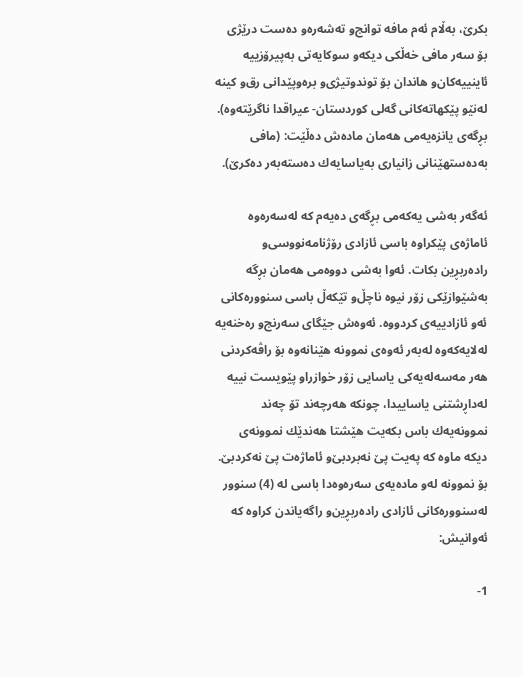بكرێ، به‌ڵام ئه‌م مافه‌ توانج‌و ته‌شه‌ره‌و ده‌ست درێژی بۆ سه‌ر مافی خه‌ڵكی دیكه‌و سوكایه‌تی به‌پیرۆزییه‌ ئاینییه‌كان‌و هاندان بۆ توندوتیژی‌و بره‌وپێدانی رق‌و كینه‌ له‌نێو پێكهاته‌كانی گه‌لی كوردستان- عیراقدا ناگرێته‌وه‌). بڕگه‌ی یانزه‌یه‌می هه‌مان ماده‌ش ده‌ڵێت: (مافی به‌ده‌ستهێنانی زانیاری به‌یاسایه‌ك ده‌سته‌به‌ر ده‌كرێ).

ئه‌گه‌ر به‌شی یه‌كه‌می بڕگه‌ی ده‌یه‌م كه‌ له‌سه‌ره‌وه‌ ئاماژه‌ی پێكراوه‌ باسی ئازادی رۆژنامه‌نووسی‌و راده‌ربڕین بكات. ئه‌وا به‌شی دووه‌می هه‌مان بڕگه‌ به‌شێوازێكی زۆر نیوه‌ ناچڵ‌و تێكه‌ڵ باسی سنووره‌كانی ئه‌و ئازادییه‌ی كردووه‌. ئه‌وه‌ش جێگای سه‌رنج‌و ره‌خنه‌یه‌ له‌لایه‌كه‌وه‌ له‌به‌ر ئه‌وه‌ی نموونه‌ هێنانه‌وه‌ بۆ راڤه‌كردنی هه‌ر مه‌سه‌له‌یه‌كی یاسایی زۆر خوازراو پێویست نییه‌ له‌داڕشتنی یاساییدا، چونكه‌ هه‌رچه‌ند تۆ چه‌ند نموونه‌یه‌ك باس بكه‌یت هێشتا هه‌ندێك نموونه‌ی دیكه‌ ماوه‌ كه‌ په‌یت پێ نه‌بردبێ‌و ئاماژه‌ت پێ نه‌كردبێ. بۆ نموونه‌ له‌و ماده‌یه‌ی سه‌ره‌وه‌دا باسی له‌ (4) سنوور له‌سنووره‌كانی ئازادی راده‌ربڕین‌و راگه‌یاندن كراوه‌ كه‌ ئه‌وانیش:

1-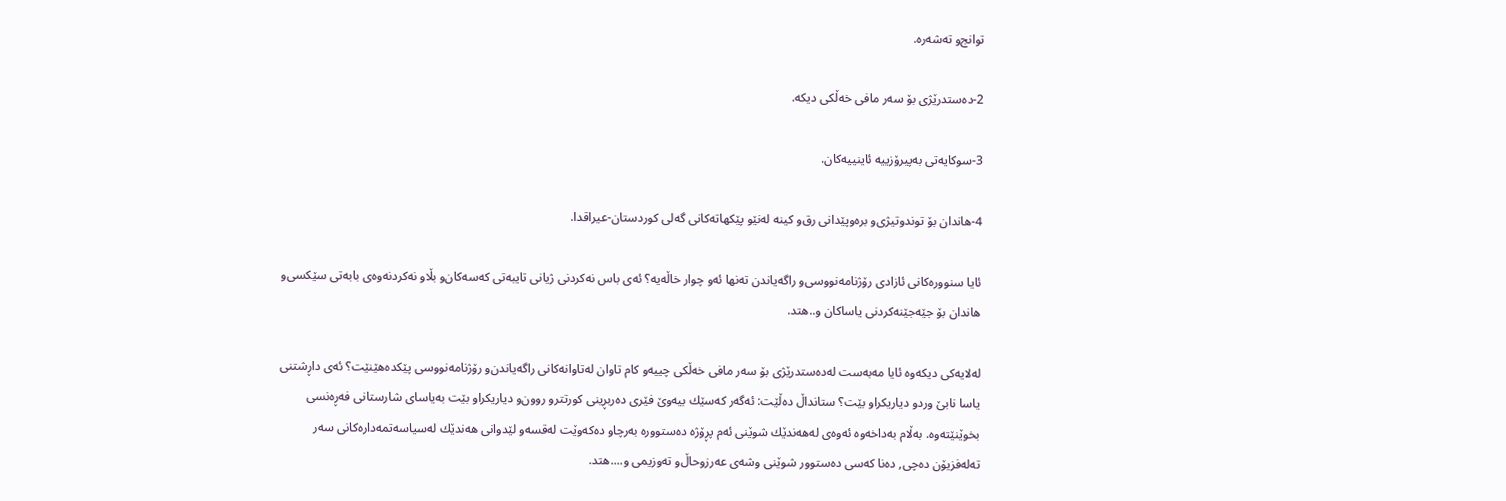توانج‌و ته‌شه‌ره‌.

2-ده‌ستدرێژی بۆ سه‌ر مافی خه‌ڵكی دیكه‌.

3-سوكایه‌تی به‌پیرۆزییه‌ ئاینییه‌كان.

4-هاندان بۆ توندوتیژی‌و بره‌وپێدانی رق‌و كینه‌ له‌نێو پێكهاته‌كانی گه‌لی كوردستان-عیراقدا.

ئایا سنووره‌كانی ئازادی رۆژنامه‌نووسی‌و راگه‌یاندن ته‌نها ئه‌و چوار خاڵه‌یه‌؟ ئه‌ی باس نه‌كردنی ژیانی تایبه‌تی كه‌سه‌كان‌و بڵاو نه‌كردنه‌وه‌ی بابه‌تی سێكسی‌و هاندان بۆ جێه‌جێنه‌كردنی یاساكان و..هتد.

له‌لایه‌كی دیكه‌وه‌ ئایا مه‌به‌ست له‌ده‌ستدرێژی بۆ سه‌ر مافی خه‌ڵكی چییه‌و كام تاوان له‌تاوانه‌كانی راگه‌یاندن‌و رۆژنامه‌نووسی پێكده‌هێنێت؟ ئه‌ی داڕشتنی یاسا نابێ وردو دیاریكراو بێت؟ ستانداڵ ده‌ڵێت: ئه‌گه‌ر كه‌سێك بیه‌وێ فێری ده‌ربڕینی كورتترو روون‌و دیاریكراو بێت به‌یاسای شارستانی فه‌ڕه‌نسی بخوێنێته‌وه‌. به‌ڵام به‌داخه‌وه‌ ئه‌وه‌ی له‌هه‌ندێك شوێنی ئه‌م پڕۆژه‌ ده‌ستووره‌ به‌رچاو ده‌كه‌وێت له‌قسه‌و لێدوانی هه‌ندێك له‌سیاسه‌تمه‌داره‌كانی سه‌ر ته‌له‌فزیۆن ده‌چی, ده‌نا كه‌سی ده‌ستوور شوێنی وشه‌ی عه‌رزوحاڵ‌و ته‌وزیمی و....هتد.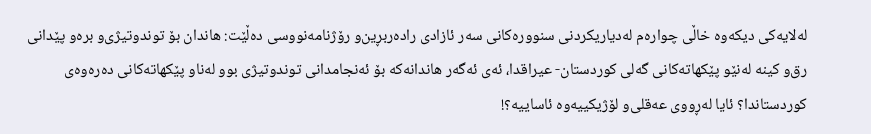له‌لایه‌كی دیكه‌وه‌ خاڵی چواره‌م له‌دیاریكردنی سنووره‌كانی سه‌ر ئازادی راده‌ربڕین‌و رۆژنامه‌نووسی ده‌ڵێت: هاندان بۆ توندوتیژی‌و بره‌و پێدانی رق‌و كینه‌ له‌نێو پێكهاته‌كانی گه‌لی كوردستان- عیراقدا، ئه‌ی ئه‌گه‌ر هاندانه‌كه‌ بۆ ئه‌نجامدانی توندوتیژی بوو له‌ناو پێكهاته‌كانی ده‌ره‌وه‌ی كوردستاندا؟ ئایا له‌ڕووی عه‌قلی‌و لۆژیكییه‌وه‌ ئاساییه‌؟!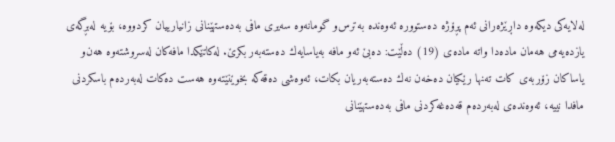له‌لایه‌كی دیكه‌وه‌ داڕێژه‌رانی ئه‌م پڕۆژه‌ ده‌ستووره‌ ئه‌وه‌نده‌ به‌ترس‌و گومانه‌وه‌ سه‌یری مافی به‌ده‌ستهێنانی زانیارییان كردووه‌، بۆیه‌ له‌بڕگه‌ی یازده‌یه‌می هه‌مان ماده‌دا واته‌ ماده‌ی (19) ده‌ڵێت: ده‌بێ ئه‌و مافه‌ به‌یاسایه‌ك ده‌سته‌به‌ر بكرێ. له‌كاتێكدا مافه‌كان له‌سروشته‌وه‌ هه‌ن‌و یاساكان زۆربه‌ی كات ته‌نها رێكیان ده‌خه‌ن نه‌ك ده‌سته‌به‌ریان بكات، ئه‌وه‌شی ده‌قه‌كه‌ بخوێنێته‌وه‌ هه‌ست ده‌كات له‌به‌رده‌م باسكردنی مافدا نییه‌، ئه‌وه‌نده‌ی له‌به‌رده‌م قه‌ده‌غه‌كردنی مافی به‌ده‌ستهێنانی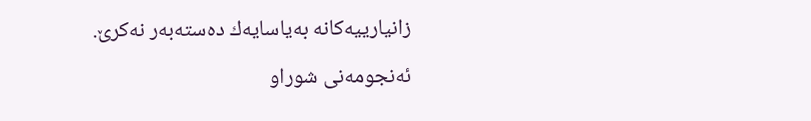زانیارییه‌كانه‌ به‌یاسایه‌ك ده‌سته‌به‌ر نه‌كرێ.

ئه‌نجومه‌نی شوراو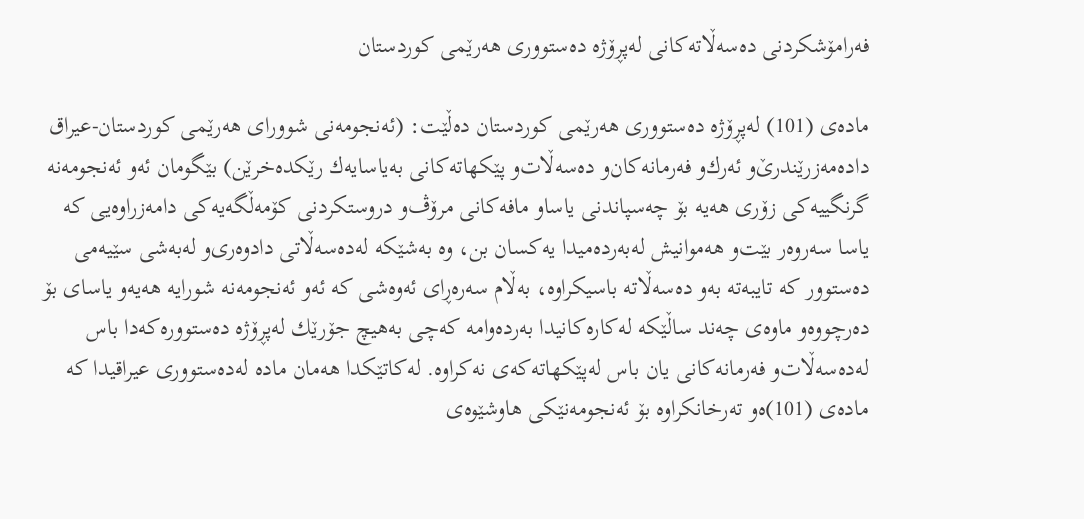فه‌رامۆشكردنی ده‌سه‌ڵاته‌كانی له‌پڕۆژه‌ ده‌ستووری هه‌رێمی كوردستان

ماده‌ی (101) له‌پڕۆژه‌ ده‌ستووری هه‌رێمی كوردستان ده‌ڵێت: (ئه‌نجومه‌نی شوورای هه‌رێمی كوردستان-عیراق داده‌مه‌زرێندرێ‌و ئه‌رك‌و فه‌رمانه‌كان‌و ده‌سه‌ڵات‌و پێكهاته‌كانی به‌یاسایه‌ك رێكده‌خرێن) بێگومان ئه‌و ئه‌نجومه‌نه‌ گرنگییه‌كی زۆری هه‌یه‌ بۆ چه‌سپاندنی یاساو مافه‌كانی مرۆڤ‌و دروستكردنی كۆمه‌ڵگه‌یه‌كی دامه‌زراوه‌یی كه‌ یاسا سه‌روه‌ر بێت‌و هه‌موانیش له‌به‌رده‌میدا یه‌كسان بن، وه‌ به‌شێكه‌ له‌ده‌سه‌ڵاتی دادوه‌ری‌و له‌به‌شی سێیه‌می ده‌ستوور كه‌ تایبه‌ته‌ به‌و ده‌سه‌ڵاته‌ باسیكراوه‌، به‌ڵام سه‌ره‌ڕای ئه‌وه‌شی كه‌ ئه‌و ئه‌نجومه‌نه‌ شورایه‌ هه‌یه‌و یاسای بۆ ده‌رچووه‌و ماوه‌ی چه‌ند ساڵێكه‌ له‌كاره‌كانیدا به‌رده‌وامه‌ كه‌چی به‌هیچ جۆرێك له‌پڕۆژه‌ ده‌ستووره‌كه‌دا باس له‌ده‌سه‌ڵات‌و فه‌رمانه‌كانی یان باس له‌پێكهاته‌كه‌ی نه‌كراوه‌. له‌كاتێكدا هه‌مان ماده‌ له‌ده‌ستووری عیراقیدا كه‌ ماده‌ی (101)ه‌و ته‌رخانكراوه‌ بۆ ئه‌نجومه‌نێكی هاوشێوه‌ی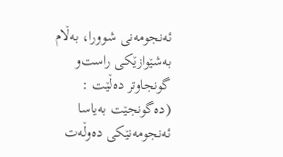ئه‌نجومه‌نی شوورا، به‌ڵام به‌شێوازێكی راست‌و گونجاوتر ده‌ڵێت : (ده‌گونجێت به‌یاسا ئه‌نجومه‌نێكی ده‌وڵه‌ت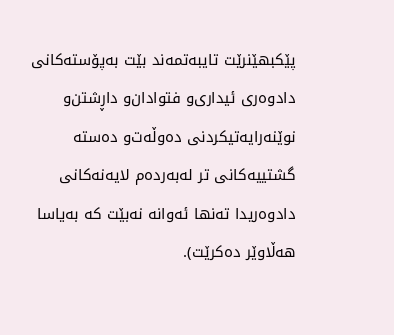پێكبهێنرێت تایبه‌تمه‌ند بێت به‌پۆسته‌كانی دادوه‌ری ئیداری‌و فتوادان‌و داڕشتن‌و نوێنه‌رایه‌تیكردنی ده‌وڵه‌ت‌و ده‌سته‌ گشتییه‌كانی تر له‌به‌رده‌م لایه‌نه‌كانی دادوه‌ریدا ته‌نها ئه‌وانه‌ نه‌بێت كه‌ به‌یاسا هه‌ڵاوێر ده‌كرێت).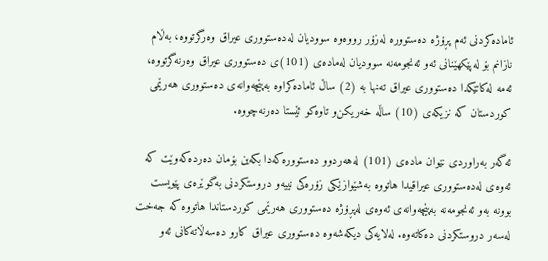ئاماده‌كردنی ئه‌م پڕۆژه‌ ده‌ستووره‌ له‌زۆر رووه‌وه‌ سوودیان له‌ده‌ستووری عیراق وه‌رگرتووه‌، به‌ڵام نازانم بۆ له‌پێكهێنانی ئه‌و ئه‌نجومه‌نه‌ سوودیان له‌ماده‌ی (101)ی ده‌ستووری عیراق وه‌رنه‌گرتووه‌، ئه‌مه‌ له‌كاتێكدا ده‌ستووری عیراق ته‌نها به‌ (2) ساڵ ئاماده‌كراوه‌ به‌پێچه‌وانه‌ی ده‌ستووری هه‌رێمی كوردستان كه‌ نزیكه‌ی (10) ساڵه‌ خه‌ریكن‌و تاوه‌كو ئێستا ده‌رنه‌چووه‌.

ئه‌گه‌ر به‌راوردی نێوان ماده‌ی (101) له‌هه‌ردوو ده‌ستووره‌كه‌دا بكه‌ین بۆمان ده‌رده‌كه‌وێت كه‌ ئه‌وه‌ی له‌ده‌ستووری عیراقیدا هاتووه‌ به‌شێوازێكی زۆره‌كی نییه‌و دروستكردنی به‌گوێره‌ی پێویست بوونه‌ به‌و ئه‌نجومه‌نه‌ به‌پێچه‌وانه‌ی ئه‌وه‌ی له‌پڕۆژه‌ ده‌ستووری هه‌رێمی كوردستاندا هاتووه‌ كه‌ جه‌خت له‌سه‌ر دروستكردنی ده‌كاته‌وه‌. له‌لایه‌كی دیكه‌شه‌وه‌ ده‌ستووری عیراق كارو ده‌سه‌ڵاته‌كانی ئه‌و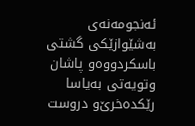ئه‌نجومه‌نه‌ی به‌شێوازێكی گشتی باسكردووه‌و پاشان وتویه‌تی به‌یاسا رێكده‌خرێ‌و دروست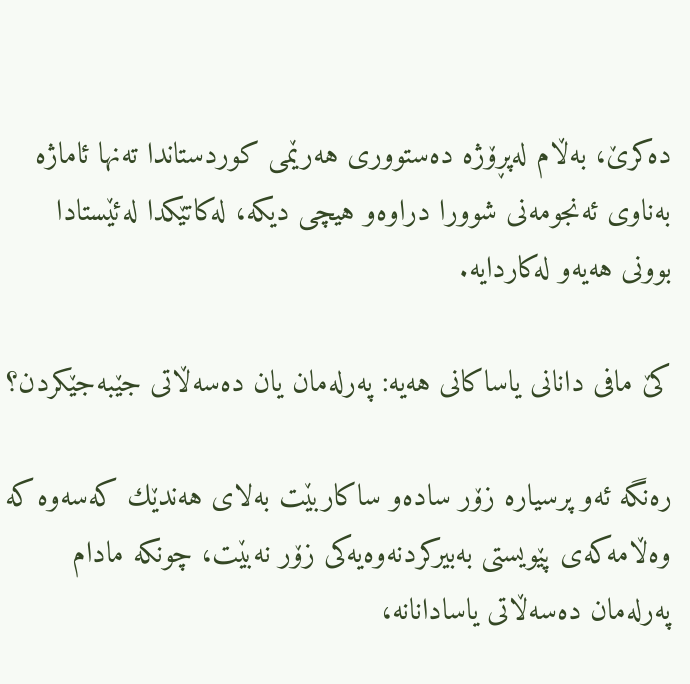ده‌كرێ، به‌ڵام له‌پڕۆژه‌ ده‌ستووری هه‌رێمی كوردستاندا ته‌نها ئاماژه‌ به‌ناوی ئه‌نجومه‌نی شوورا دراوه‌و هیچی دیكه‌، له‌كاتێكدا له‌ئێستادا  بوونی هه‌یه‌و له‌كاردایه‌.

كێ مافی دانانی یاساكانی هه‌یه‌: په‌رله‌مان یان ده‌سه‌ڵاتی جێبه‌جێكردن؟

ره‌نگه‌ ئه‌و پرسیاره‌ زۆر ساده‌و ساكاربێت به‌لای هه‌ندێك كه‌سه‌وه‌ كه‌ وه‌ڵامه‌كه‌ی پێویستی به‌بیركردنه‌وه‌یه‌كی زۆر نه‌بێت، چونكه‌ مادام په‌رله‌مان ده‌سه‌ڵاتی یاسادانانه‌،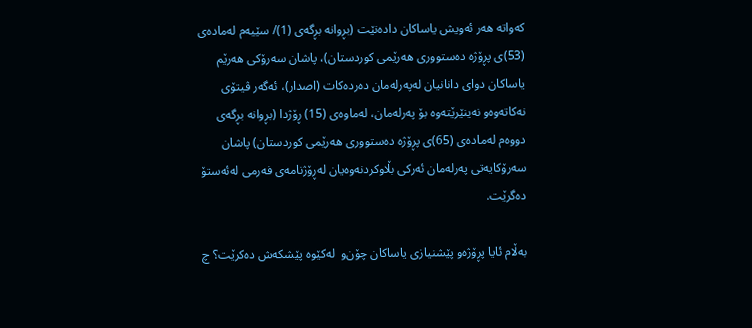كه‌واته‌ هه‌ر ئه‌ویش یاساكان داده‌نێت (بڕوانه‌ بڕگه‌ی (1)/ سێیه‌م له‌ماده‌ی (53)ی پڕۆژه‌ ده‌ستووری هه‌رێمی كوردستان)، پاشان سه‌رۆكی هه‌رێم یاساكان دوای دانانیان له‌په‌رله‌مان ده‌رده‌كات (اصدار)، ئه‌گه‌ر ڤیتۆی نه‌كاته‌وه‌و نه‌ینێرێته‌وه‌ بۆ په‌رله‌مان، له‌ماوه‌ی (15) ڕۆژدا (بڕوانه‌ بڕگه‌ی دووه‌م له‌ماده‌ی (65)ی پڕۆژه‌ ده‌ستووری هه‌رێمی كوردستان) پاشان سه‌رۆكایه‌تی په‌رله‌مان ئه‌ركی بڵاوكردنه‌وه‌یان له‌ڕۆژنامه‌ی فه‌رمی له‌ئه‌ستۆ ده‌گرێت.

به‌ڵام ئایا پڕۆژه‌و پێشنیازی یاساكان چۆن‌و  له‌كێوه‌ پێشكه‌ش ده‌كرێت؟ چ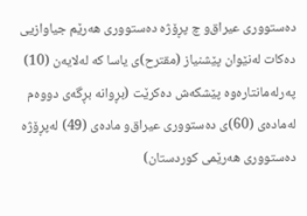ده‌ستووری عیراق‌و چ پڕۆژه‌ ده‌ستووری هه‌رێم جیاوازیی ده‌كات له‌نێوان پێشنیاز (مقترح)ی یاسا كه‌ له‌لایه‌ن (10) په‌رله‌مانتاره‌وه‌ پێشكه‌ش ده‌كرێت (بڕوانه‌ بڕگه‌ی دووه‌م له‌ماده‌ی (60)ی ده‌ستووری عیراق‌و ماده‌ی (49) له‌پڕۆژه‌ ده‌ستووری هه‌رێمی كوردستان)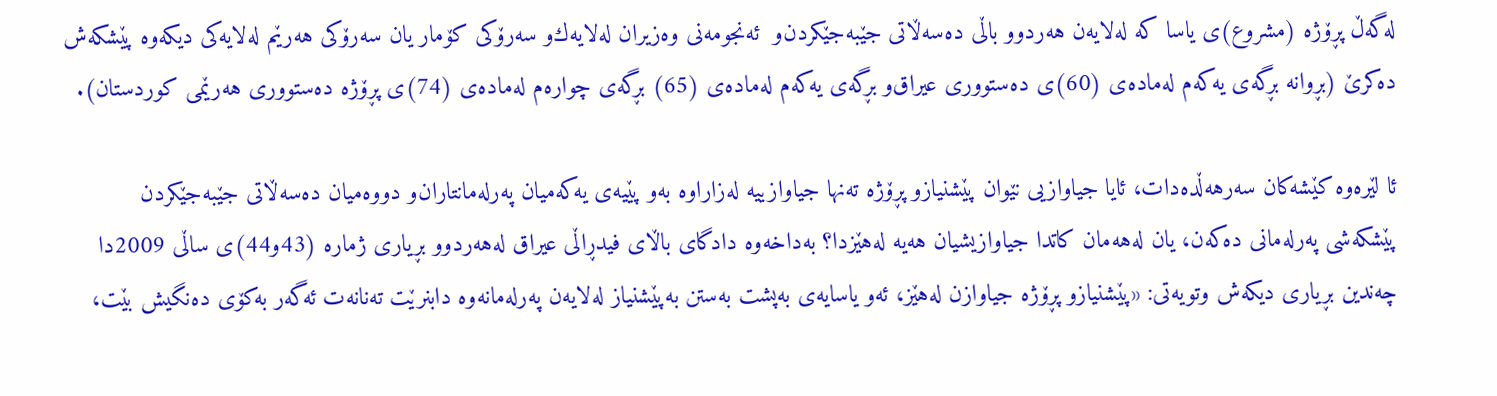له‌گه‌ڵ پڕۆژه‌ (مشروع)ی یاسا كه‌ له‌لایه‌ن هه‌ردوو باڵی ده‌سه‌ڵاتی جێبه‌جێكردن‌و  ئه‌نجومه‌نی وه‌زیران له‌لایه‌ك‌و سه‌رۆكی كۆمار یان سه‌رۆكی هه‌رێم له‌لایه‌كی دیكه‌وه‌ پێشكه‌ش ده‌كرێ (بڕوانه‌ بڕگه‌ی یه‌كه‌م له‌ماده‌ی (60)ی ده‌ستووری عیراق‌و بڕگه‌ی یه‌كه‌م له‌ماده‌ی (65) بڕگه‌ی چواره‌م له‌ماده‌ی (74)ی پڕۆژه‌ ده‌ستووری هه‌رێمی كوردستان).

ئا لێره‌وه‌ كێشه‌كان سه‌رهه‌ڵده‌دات، ئایا جیاوازیی نێوان پێشنیازو پڕۆژه‌ ته‌نها جیاوازییه‌ له‌زاراوه‌ به‌و پێیه‌ی یه‌كه‌میان په‌رله‌مانتاران‌و دووه‌میان ده‌سه‌ڵاتی جێبه‌جێكردن پێشكه‌شی په‌رله‌مانی ده‌كه‌ن، یان له‌هه‌مان كاتدا جیاوازیشیان هه‌یه‌ له‌هێزدا؟ به‌داخه‌وه‌ دادگای باڵای فیدڕاڵی عیراق له‌هه‌ردوو بڕیاری ژماره‌ (43و44)ی ساڵی 2009دا چه‌ندین بڕیاری دیكه‌ش وتویه‌تی: «پێشنیازو پڕۆژه‌ جیاوازن له‌هێز، ئه‌و یاسایه‌ی به‌پشت به‌ستن به‌پێشنیاز له‌لایه‌ن په‌رله‌مانه‌وه‌ دابنرێت ته‌نانه‌ت ئه‌گه‌ر به‌كۆی ده‌نگیش بێت،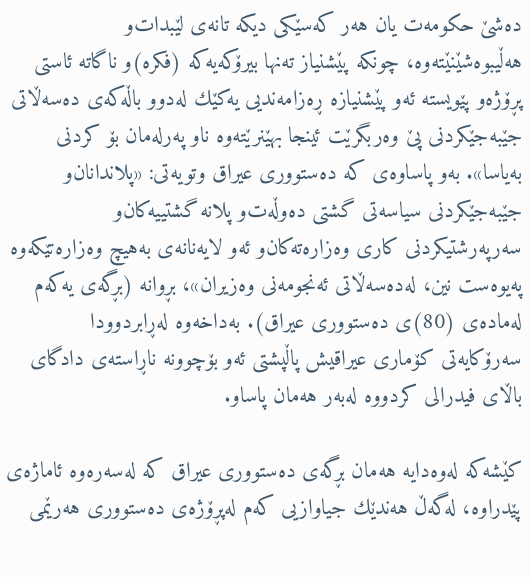ده‌شێ حكومه‌ت یان هه‌ر كه‌سێكی دیكه‌ تانه‌ی لێبدات‌و هه‌ڵیبوه‌شێنێته‌وه‌، چونكه‌ پێشنیاز ته‌نها بیرۆكه‌یه‌كه‌ (فكره‌)و ناگاته‌ ئاستی پڕۆژه‌و پێویسته‌ ئه‌و پێشنیازه‌ ڕه‌زامه‌ندیی یه‌كێك له‌دوو باڵه‌كه‌ی ده‌سه‌ڵاتی جێبه‌جێكردنی پێ وه‌ربگرێت ئینجا بهێنرێته‌وه‌ ناو په‌رله‌مان بۆ كردنی به‌یاسا». به‌و پاساوه‌ی كه‌ ده‌ستووری عیراق وتویه‌تی: «پلاندانان‌و جێبه‌جێكردنی سیاسه‌تی گشتی ده‌وڵه‌ت‌و پلانه‌ گشتییه‌كان‌و سه‌رپه‌رشتیكردنی كاری وه‌زاره‌ته‌كان‌و ئه‌و لایه‌نانه‌ی به‌هیچ وه‌زاره‌تێكه‌وه‌ په‌یوه‌ست نین، له‌ده‌سه‌ڵاتی ئه‌نجومه‌نی وه‌زیران»، بڕوانه‌ (بڕگه‌ی یه‌كه‌م له‌ماده‌ی (80)ی ده‌ستووری عیراق). به‌داخه‌وه‌ له‌ڕابردوودا سه‌رۆكایه‌تی كۆماری عیراقیش پاڵپشتی ئه‌و بۆچوونه‌ ناڕاسته‌ی دادگای باڵای فیدرالی كردووه‌ له‌به‌ر هه‌مان پاساو.

كێشه‌كه‌ له‌وه‌دایه‌ هه‌مان بڕگه‌ی ده‌ستووری عیراق كه‌ له‌سه‌ره‌وه‌ ئاماژه‌ی پێدراوه‌، له‌گه‌ڵ هه‌ندێك جیاوازیی كه‌م له‌پڕۆژه‌ی ده‌ستووری هه‌رێمی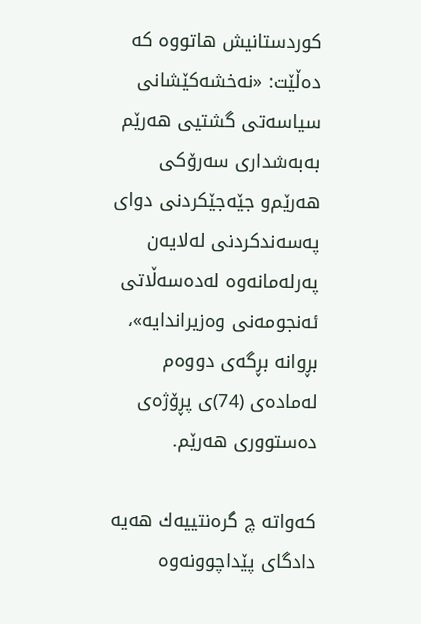كوردستانیش هاتووه‌ كه‌ ده‌ڵێت: «نه‌خشه‌كێشانی سیاسه‌تی گشتیی هه‌رێم به‌به‌شداری سه‌رۆكی هه‌رێم‌و جێه‌جێكردنی دوای په‌سه‌ندكردنی له‌لایه‌ن په‌رله‌مانه‌وه‌ له‌ده‌سه‌ڵاتی ئه‌نجومه‌نی وه‌زیراندایه‌»، بڕوانه‌ بڕگه‌ی دووه‌م له‌ماده‌ی (74)ی پڕۆژه‌ی ده‌ستووری هه‌رێم.

كه‌واته‌ چ گره‌نتییه‌ك هه‌یه‌ دادگای پێداچوونه‌وه‌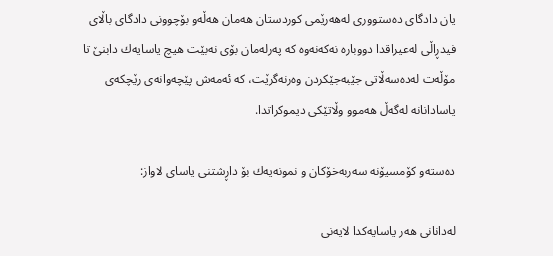یان دادگای ده‌ستووری له‌هه‌رێمی كوردستان هه‌مان هه‌ڵه‌و بۆچوونی دادگای باڵای فیدڕاڵی له‌عیراقدا دووباره‌ نه‌كه‌نه‌وه‌ كه‌ په‌رله‌مان بۆی نه‌بێت هیچ یاسایه‌ك دابنێ تا مۆڵه‌ت له‌ده‌سه‌ڵاتی جێبه‌جێكردن وه‌رنه‌گرێت، كه‌ ئه‌مه‌ش پێچه‌وانه‌ی رێچكه‌ی یاسادانانه‌ له‌گه‌ڵ هه‌موو وڵاتێكی دیموكراتدا.

ده‌سته‌و كۆمسیۆنه‌ سه‌ربه‌خۆكان و نمونه‌یه‌ك بۆ داڕشتنی یاسای لاواز:

له‌دانانی هه‌ر یاسایه‌كدا لایه‌نی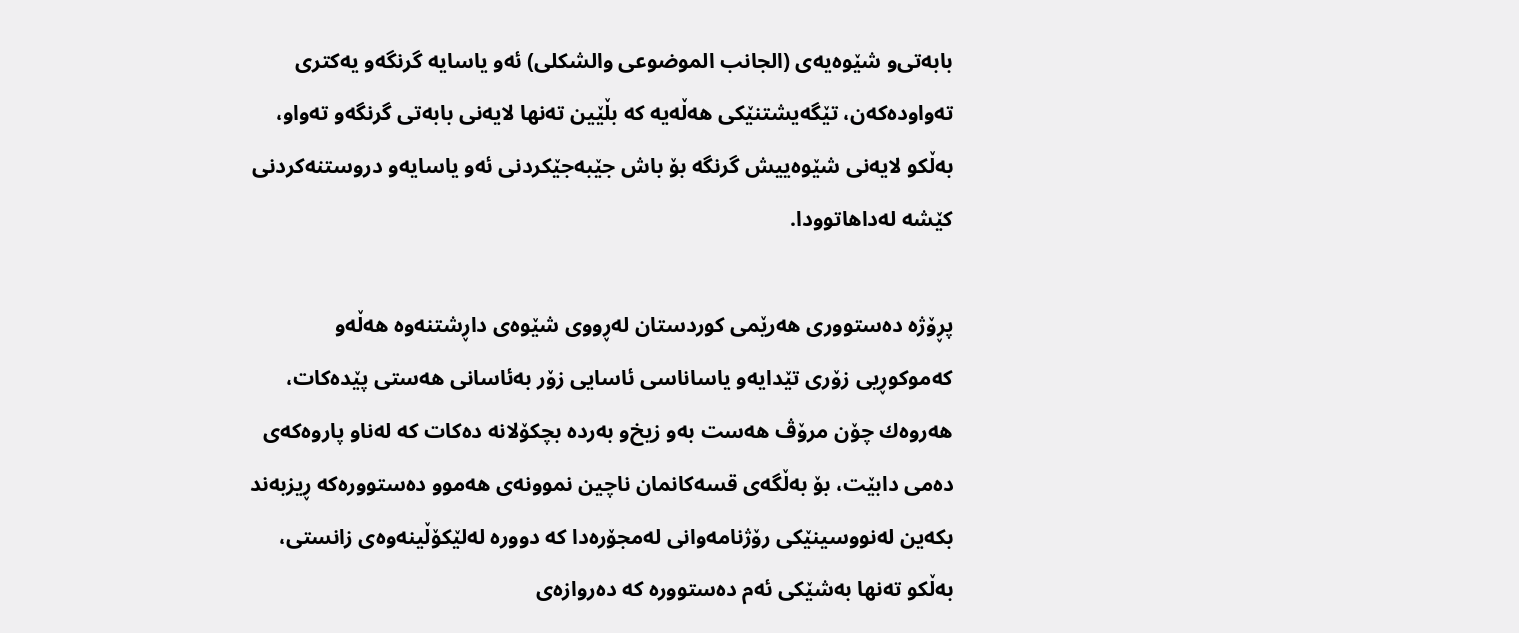بابه‌تی‌و شێوه‌یه‌ی (الجانب الموضوعی والشكلی) ئه‌و یاسایه‌ گرنگه‌و یه‌كتری ته‌واوده‌كه‌ن، تێگه‌یشتنێكی هه‌ڵه‌یه‌ كه‌ بڵێین ته‌نها لایه‌نی بابه‌تی گرنگه‌و ته‌واو، به‌ڵكو لایه‌نی شێوه‌ییش گرنگه‌ بۆ باش جێبه‌جێكردنی ئه‌و یاسایه‌و دروستنه‌كردنی كێشه‌ له‌داهاتوودا.

پڕۆژه‌ ده‌ستووری هه‌رێمی كوردستان له‌ڕووی شێوه‌ی داڕشتنه‌وه‌ هه‌ڵه‌و كه‌موكوڕیی زۆری تێدایه‌و یاساناسی ئاسایی زۆر به‌ئاسانی هه‌ستی پێده‌كات، هه‌روه‌ك چۆن مرۆڤ هه‌ست به‌و زیخ‌و به‌رده‌ بچكۆلانه‌ ده‌كات كه‌ له‌ناو پاروه‌كه‌ی ده‌می دابێت، بۆ به‌ڵگه‌ی قسه‌كانمان ناچین نموونه‌ی هه‌موو ده‌ستووره‌كه‌ ڕیزبه‌ند بكه‌ین له‌نووسینێكی رۆژنامه‌وانی له‌مجۆره‌دا كه‌ دووره‌ له‌لێكۆڵینه‌وه‌ی زانستی، به‌ڵكو ته‌نها به‌شێكی ئه‌م ده‌ستووره‌ كه‌ ده‌روازه‌ی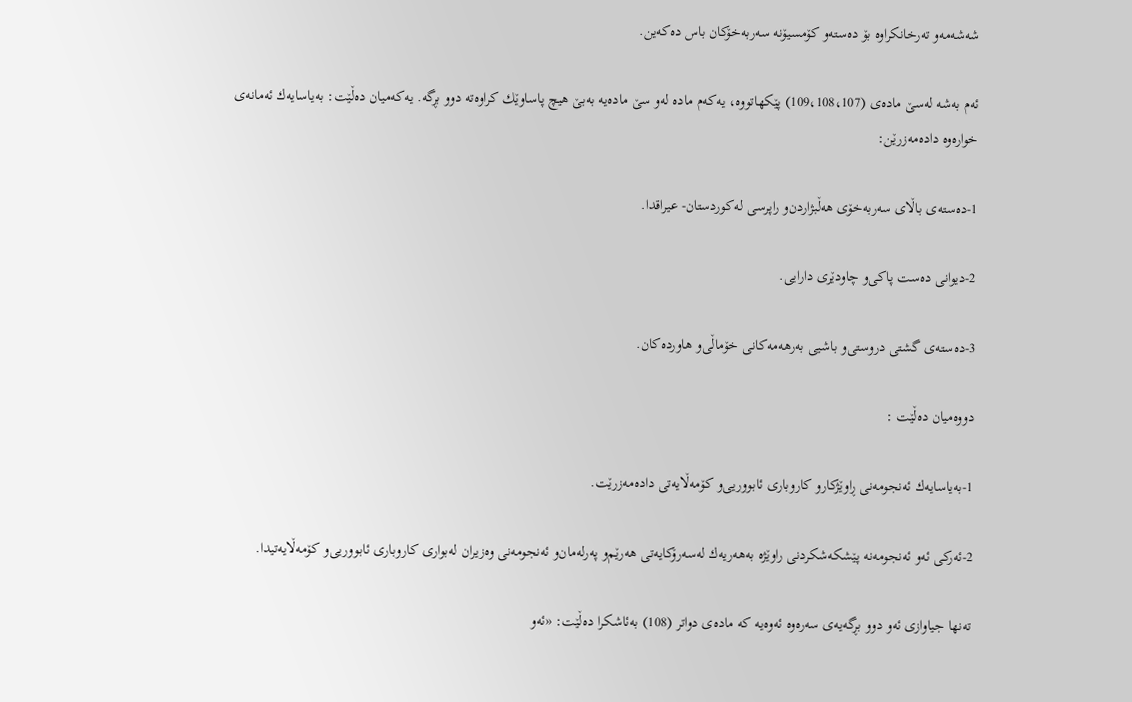شه‌شه‌مه‌و ته‌رخانكراوه‌ بۆ ده‌سته‌و كۆمسیۆنه‌ سه‌ربه‌خۆكان باس ده‌كه‌ین.

ئه‌م به‌شه‌ له‌سێ ماده‌ی (109،108،107) پێكهاتووه‌، یه‌كه‌م ماده‌ له‌و سێ ماده‌یه‌ به‌بێ هیچ پاساوێك كراوه‌ته‌ دوو بڕگه‌. یه‌كه‌میان ده‌ڵێت: به‌یاسایه‌ك ئه‌مانه‌ی خواره‌وه‌ داده‌مه‌زرێن:

1-ده‌سته‌ی باڵای سه‌ربه‌خۆی هه‌ڵبژاردن‌و راپرسی له‌كوردستان- عیراقدا.

2-دیوانی ده‌ست پاكی‌و چاودێری دارایی.

3-ده‌سته‌ی گشتی دروستی‌و باشیی به‌رهه‌مه‌كانی خۆماڵی‌و هاورده‌كان.

دووه‌میان ده‌ڵێت :

1-به‌یاسایه‌ك ئه‌نجومه‌نی ڕاوێژكارو كاروباری ئابووریی‌و كۆمه‌ڵایه‌تی داده‌مه‌زرێت.

2-ئه‌ركی ئه‌و ئه‌نجومه‌نه‌ پێشكه‌شكردنی راوێژه‌ به‌هه‌ریه‌ك له‌سه‌رۆكایه‌تی هه‌رێم‌و په‌رله‌مان‌و ئه‌نجومه‌نی وه‌زیران له‌بواری كاروباری ئابووریی‌و كۆمه‌ڵایه‌تیدا.

ته‌نها جیاوازی ئه‌و دوو بڕگه‌یه‌ی سه‌ره‌وه‌ ئه‌وه‌یه‌ كه‌ ماده‌ی دواتر (108) به‌ئاشكرا ده‌ڵێت: «ئه‌و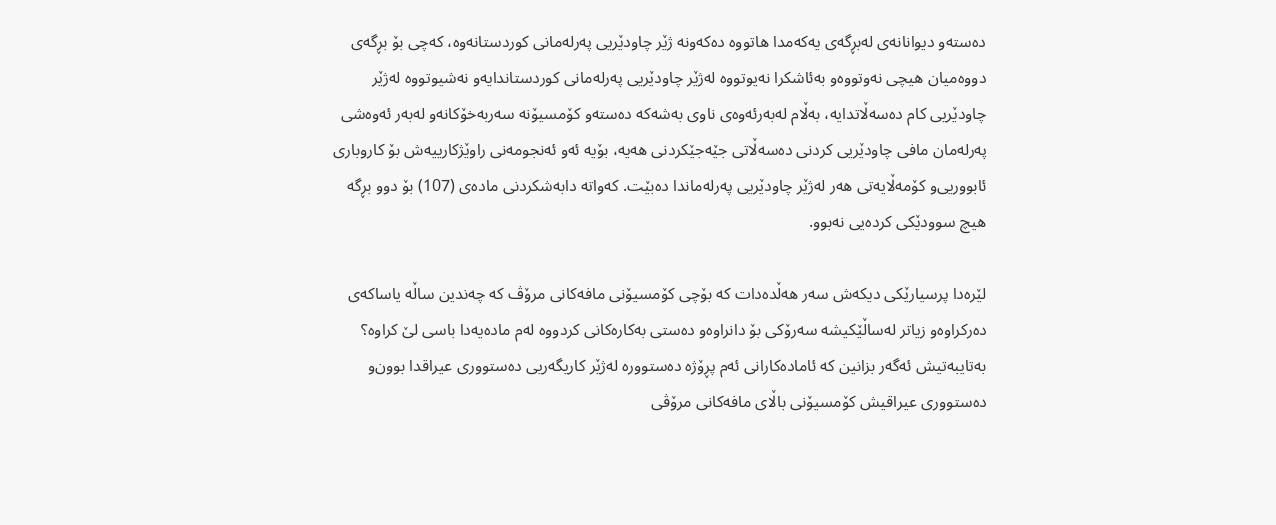ده‌سته‌و دیوانانه‌ی له‌بڕگه‌ی یه‌كه‌مدا هاتووه‌ ده‌كه‌ونه‌ ژێر چاودێریی په‌رله‌مانی كوردستانه‌وه‌، كه‌چی بۆ بڕگه‌ی دووه‌میان هیچی نه‌وتووه‌و به‌ئاشكرا نه‌یوتووه‌ له‌ژێر چاودێریی په‌رله‌مانی كوردستاندایه‌و نه‌شیوتووه‌ له‌ژێر چاودێریی كام ده‌سه‌ڵاتدایه‌، به‌ڵام له‌به‌رئه‌وه‌ی ناوی به‌شه‌كه‌ ده‌سته‌و كۆمسیۆنه‌ سه‌ربه‌خۆكانه‌و له‌به‌ر ئه‌وه‌شی په‌رله‌مان مافی چاودێریی كردنی ده‌سه‌ڵاتی جێه‌جێكردنی هه‌یه‌، بۆیه‌ ئه‌و ئه‌نجومه‌نی راوێژكارییه‌ش بۆ كاروباری ئابووریی‌و كۆمه‌ڵایه‌تی هه‌ر له‌ژێر چاودێریی په‌رله‌ماندا ده‌بێت. كه‌واته‌ دابه‌شكردنی ماده‌ی (107) بۆ دوو بڕگه‌ هیچ سوودێكی كرده‌یی نه‌بوو.

لێره‌دا پرسیارێكی دیكه‌ش سه‌ر هه‌ڵده‌دات كه‌ بۆچی كۆمسیۆنی مافه‌كانی مرۆڤ كه‌ چه‌ندین ساڵه‌ یاساكه‌ی ده‌ركراوه‌و زیاتر له‌ساڵێكیشه‌ سه‌رۆكی بۆ دانراوه‌و ده‌ستی به‌كاره‌كانی كردووه‌ له‌م ماده‌یه‌دا باسی لێ كراوه‌؟ به‌تایبه‌تیش ئه‌گه‌ر بزانین كه‌ ئاماده‌كارانی ئه‌م پڕۆژه‌ ده‌ستووره‌ له‌ژێر كاریگه‌ریی ده‌ستووری عیراقدا بوون‌و ده‌ستووری عیراقیش كۆمسیۆنی باڵای مافه‌كانی مرۆڤی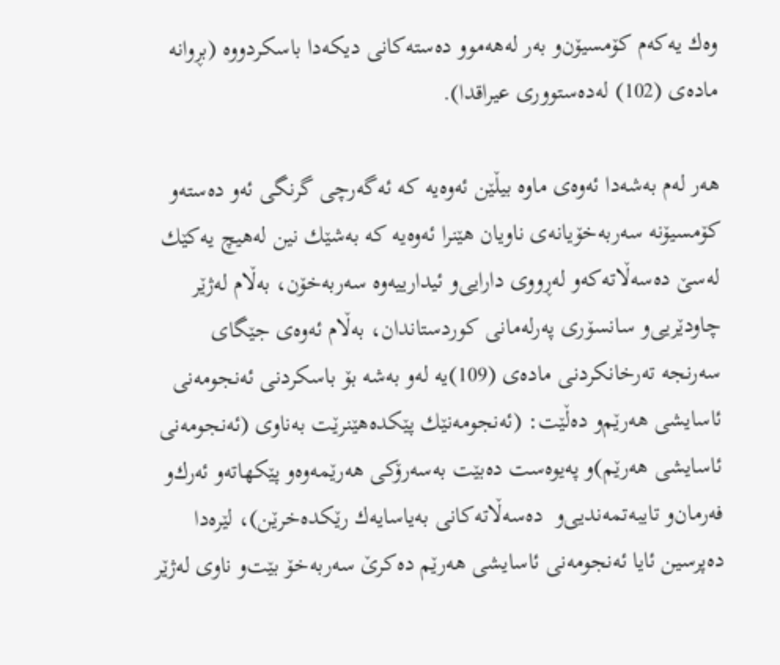وه‌ك یه‌كه‌م كۆمسیۆن‌و به‌ر له‌هه‌موو ده‌سته‌كانی دیكه‌دا باسكردووه‌ (بڕوانه‌ ماده‌ی (102) له‌ده‌ستووری عیراقدا).

هه‌ر له‌م به‌شه‌دا ئه‌وه‌ی ماوه‌ بیڵێن ئه‌وه‌یه‌ كه‌ ئه‌گه‌رچی گرنگی ئه‌و ده‌سته‌و كۆمسیۆنه‌ سه‌ربه‌خۆیانه‌ی ناویان هێنرا ئه‌وه‌یه‌ كه‌ به‌شێك نین له‌هیچ یه‌كێك له‌سێ ده‌سه‌ڵاته‌كه‌و له‌ڕووی دارایی‌و ئیدارییه‌وه‌ سه‌ربه‌خۆن، به‌ڵام له‌ژێر چاودێریی‌و سانسۆری په‌رله‌مانی كوردستاندان، به‌ڵام ئه‌وه‌ی جێگای سه‌رنجه‌ ته‌رخانكردنی ماده‌ی (109)یه‌ له‌و به‌شه‌ بۆ باسكردنی ئه‌نجومه‌نی ئاسایشی هه‌رێم‌و ده‌ڵێت: (ئه‌نجومه‌نێك پێكده‌هێنرێت به‌ناوی (ئه‌نجومه‌نی ئاسایشی هه‌رێم)و په‌یوه‌ست ده‌بێت به‌سه‌رۆكی هه‌رێمه‌وه‌و پێكهاته‌و ئه‌رك‌و فه‌رمان‌و تایبه‌تمه‌ندیی‌و  ده‌سه‌ڵاته‌كانی به‌یاسایه‌ك رێكده‌خرێن)، لێره‌دا ده‌پرسین ئایا ئه‌نجومه‌نی ئاسایشی هه‌رێم ده‌كرێ سه‌ربه‌خۆ بێت‌و ناوی له‌ژێر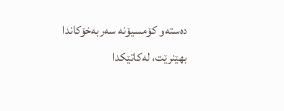ده‌سته‌و كۆمسیۆنه‌ سه‌ربه‌خۆكاندا بهێنرێت، له‌كاتێكدا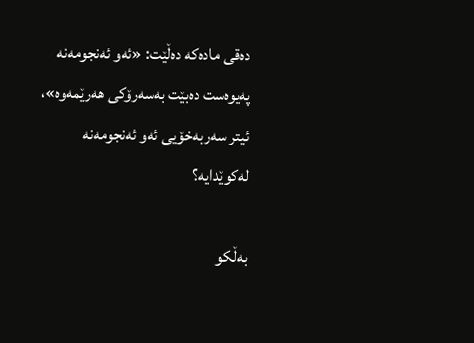ده‌قی ماده‌كه‌ ده‌ڵێت: «ئه‌و ئه‌نجومه‌نه‌ په‌یوه‌ست ده‌بێت به‌سه‌رۆكی هه‌رێمه‌وه‌»، ئیتر سه‌ربه‌خۆیی ئه‌و ئه‌نجومه‌نه‌ له‌كوێدایه‌؟

به‌ڵكو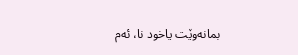بمانه‌وێت یاخود نا، ئه‌م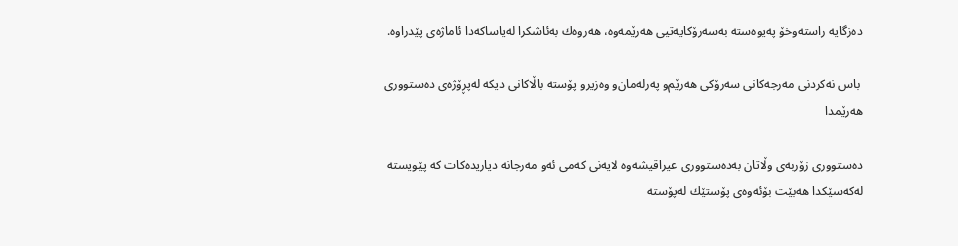ده‌زگایه‌ راسته‌وخۆ په‌یوه‌سته‌ به‌سه‌رۆكایه‌تیی هه‌رێمه‌وه‌، هه‌روه‌ك به‌ئاشكرا له‌یاساكه‌دا ئاماژه‌ی پێدراوه‌.

 باس نه‌كردنی مه‌رجه‌كانی سه‌رۆكی هه‌رێم‌و په‌رله‌مان‌و وه‌زیرو پۆسته‌ باڵاكانی دیكه‌ له‌پڕۆژه‌ی ده‌ستووری هه‌رێمدا

ده‌ستووری زۆربه‌ی وڵاتان به‌ده‌ستووری عیراقیشه‌وه‌ لایه‌نی كه‌می ئه‌و مه‌رجانه‌ دیاریده‌كات كه‌ پێویسته‌ له‌كه‌سێكدا هه‌بێت بۆئه‌وه‌ی پۆستێك له‌پۆسته‌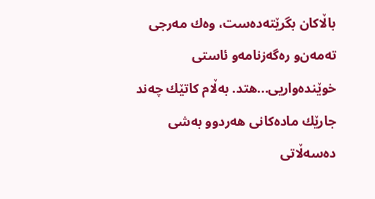باڵاكان بگرێته‌ده‌ست، وه‌ك مه‌رجی ته‌مه‌ن‌و ره‌گه‌زنامه‌و ئاستی خوێنده‌واریی...هتد. به‌ڵام كاتێك چه‌ند جارێك ماده‌كانی هه‌ردوو به‌شی ده‌سه‌ڵاتی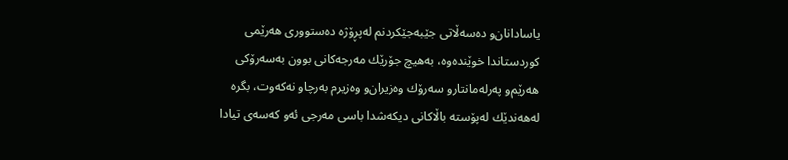یاسادانان‌و ده‌سه‌ڵاتی جێبه‌جێكردنم له‌پڕۆژه‌ ده‌ستووری هه‌رێمی كوردستاندا خوێنده‌وه‌، به‌هیچ جۆرێك مه‌رجه‌كانی بوون به‌سه‌رۆكی هه‌رێم‌و په‌رله‌مانتارو سه‌رۆك وه‌زیران‌و وه‌زیرم به‌رچاو نه‌كه‌وت، بگره‌ له‌هه‌ندێك له‌پۆسته‌ باڵاكانی دیكه‌شدا باسی مه‌رجی ئه‌و كه‌سه‌ی تیادا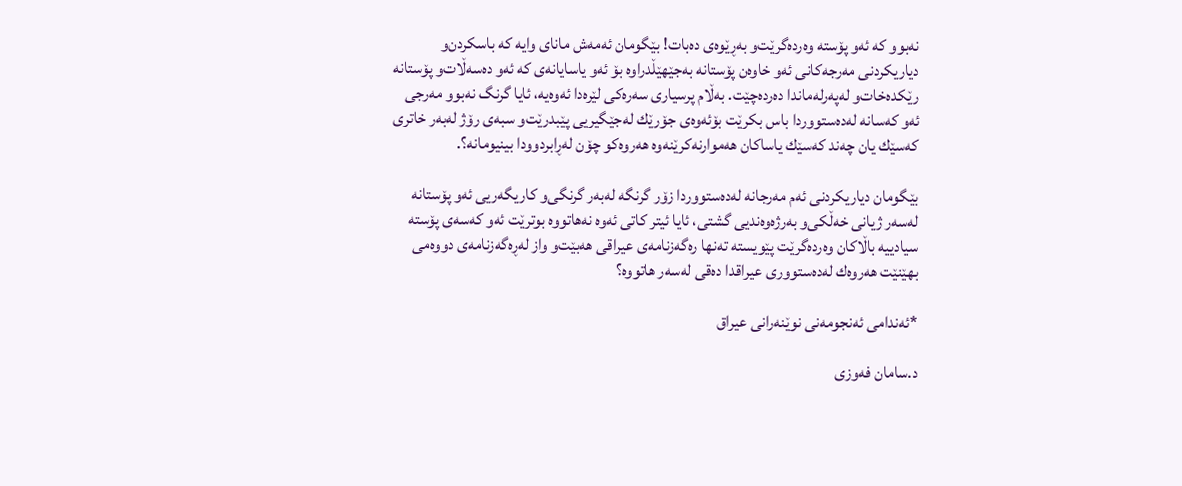نه‌بوو كه‌ ئه‌و پۆسته‌ وه‌رده‌گرێت‌و به‌ڕێوه‌ی ده‌بات! بێگومان ئه‌مه‌ش مانای وایه‌ كه‌ باسكردن‌و دیاریكردنی مه‌رجه‌كانی ئه‌و خاوه‌ن پۆستانه‌ به‌جێهێڵدراوه‌ بۆ ئه‌و یاسایانه‌ی كه‌ ئه‌و ده‌سه‌ڵات‌و پۆستانه‌ رێكده‌خات‌و له‌په‌رله‌ماندا ده‌رده‌چێت. به‌ڵام پرسیاری سه‌ره‌كی لێره‌دا ئه‌وه‌یه‌، ئایا گرنگ نه‌بوو مه‌رجی ئه‌و كه‌سانه‌ له‌ده‌ستووردا باس بكرێت بۆئه‌وه‌ی جۆرێك له‌جێگیریی پێبدرێت‌و سبه‌ی رۆژ له‌به‌ر خاتری كه‌سێك یان چه‌ند كه‌سێك یاساكان هه‌موارنه‌كرێنه‌وه‌ هه‌روه‌كو چۆن له‌ڕابردوودا بینیومانه‌؟.

بێگومان دیاریكردنی ئه‌م مه‌رجانه‌ له‌ده‌ستووردا زۆر گرنگه‌ له‌به‌ر گرنگی‌و كاریگه‌ریی ئه‌و پۆستانه‌ له‌سه‌ر ژیانی خه‌ڵكی‌و به‌رژه‌وه‌ندیی گشتی، ئایا ئیتر كاتی ئه‌وه‌ نه‌هاتووه‌ بوترێت ئه‌و كه‌سه‌ی پۆسته‌ سیادییه‌ باڵاكان وه‌رده‌گرێت پێویسته‌ ته‌نها ره‌گه‌زنامه‌ی عیراقی هه‌بێت‌و واز له‌ڕه‌گه‌زنامه‌ی دووه‌می بهێنێت هه‌روه‌ك له‌ده‌ستووری عیراقدا ده‌قی له‌سه‌ر هاتووه‌؟

*ئه‌ندامی ئه‌نجومه‌نی نوێنه‌رانی عیراق

د.سامان فه‌وزی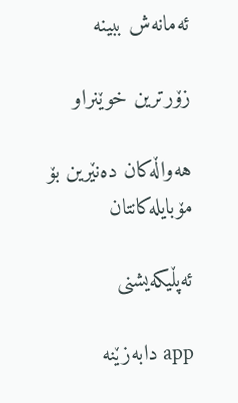ئەمانەش ببینە

زۆرترین خوێنراو

هەواڵەکان دەنێرین بۆ مۆبایلەکانتان

ئەپڵیکەیشنی

app دابەزێنە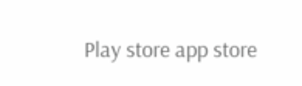Play store app store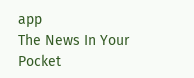app
The News In Your Pocket